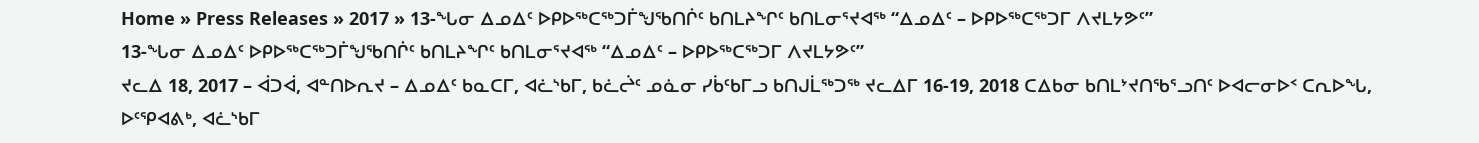Home » Press Releases » 2017 » 13-ᖓᓂ ᐃᓄᐃᑦ ᐅᑭᐅᖅᑕᖅᑐᒦᖑᖃᑎᒌᑦ ᑲᑎᒪᔨᖏᑦ ᑲᑎᒪᓂᕐᔪᐊᖅ “ᐃᓄᐃᑦ – ᐅᑭᐅᖅᑕᖅᑐᒥ ᐱᔪᒪᔭᕗᑦ”
13-ᖓᓂ ᐃᓄᐃᑦ ᐅᑭᐅᖅᑕᖅᑐᒦᖑᖃᑎᒌᑦ ᑲᑎᒪᔨᖏᑦ ᑲᑎᒪᓂᕐᔪᐊᖅ “ᐃᓄᐃᑦ – ᐅᑭᐅᖅᑕᖅᑐᒥ ᐱᔪᒪᔭᕗᑦ”
ᔪᓚᐃ 18, 2017 – ᐋᑐᐋ, ᐊᓐᑎᐅᕆᔪ – ᐃᓄᐃᑦ ᑲᓇᑕᒥ, ᐊᓛᔅᑲᒥ, ᑲᓛᖡᑦ ᓄᓈᓂ ᓯᑳᑦᑲᒥᓗ ᑲᑎᒍᒫᖅᑐᖅ ᔪᓚᐃᒥ 16-19, 2018 ᑕᐃᑲᓂ ᑲᑎᒪᔾᔪᑎᖃᕐᓗᑎᑦ ᐅᐊᓕᓂᐅᑉ ᑕᕆᐅᖓ, ᐅᑦᕿᐊᕕᒃ, ᐊᓛᔅᑲᒥ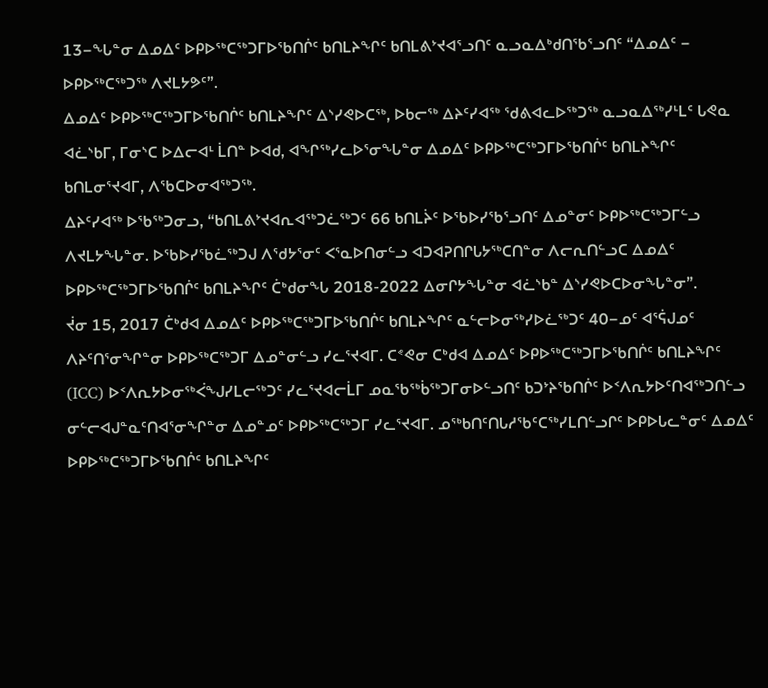13−ᖓᓐᓂ ᐃᓄᐃᑦ ᐅᑭᐅᖅᑕᖅᑐᒥᐅᖃᑎᒌᑦ ᑲᑎᒪᔨᖏᑦ ᑲᑎᒪᕕᔾᔪᐊᕐᓗᑎᑦ ᓇᓗᓇᐃᒃᑯᑎᖃᕐᓗᑎᑦ “ᐃᓄᐃᑦ − ᐅᑭᐅᖅᑕᖅᑐᖅ ᐱᔪᒪᔭᕗᑦ”.
ᐃᓄᐃᑦ ᐅᑭᐅᖅᑕᖅᑐᒥᐅᖃᑎᒌᑦ ᑲᑎᒪᔨᖏᑦ ᐃᔅᓯᕙᐅᑕᖅ, ᐅᑲᓕᖅ ᐃᔨᑦᓯᐊᖅ ᖁᕕᐊᓚᐅᖅᑐᖅ ᓇᓗᓇᐃᖅᓯᒻᒪᑦ ᒐᕙᓇ ᐊᓛᔅᑲᒥ, ᒥᓂᔅᑕ ᐅᐃᓕᐊᒻ ᒫᑎᓐ ᐅᐊᑯ, ᐊᖏᖅᓯᓚᐅᕐᓂᖓᓐᓂ ᐃᓄᐃᑦ ᐅᑭᐅᖅᑕᖅᑐᒥᐅᖃᑎᒌᑦ ᑲᑎᒪᔨᖏᑦ ᑲᑎᒪᓂᕐᔪᐊᒥ, ᐱᖃᑕᐅᓂᐊᖅᑐᖅ.
ᐃᔨᑦᓯᐊᖅ ᐅᖃᖅᑐᓂᓗ, “ᑲᑎᒪᕕᔾᔪᐊᕆᐊᖅᑐᓛᖅᑐᑦ 66 ᑲᑎᒪᔩᑦ ᐅᖃᐅᓯᖃᕐᓗᑎᑦ ᐃᓄᓐᓂᑦ ᐅᑭᐅᖅᑕᖅᑐᒥᓪᓗ ᐱᔪᒪᔭᖓᓐᓂ. ᐅᖃᐅᓯᖃᓛᖅᑐᒍ ᐱᖁᔭᕐᓂᑦ ᐸᕐᓇᐅᑎᓂᓪᓗ ᐊᑐᐊᕈᑎᒋᒐᔭᖅᑕᑎᓐᓂ ᐱᓕᕆᑎᓪᓗᑕ ᐃᓄᐃᑦ ᐅᑭᐅᖅᑕᖅᑐᒥᐅᖃᑎᒌᑦ ᑲᑎᒪᔨᖏᑦ ᑖᒃᑯᓂᖓ 2018-2022 ᐃᓂᒋᔭᖓᓐᓂ ᐊᓛᔅᑲᓐ ᐃᔅᓯᕙᐅᑕᐅᓂᖓᓐᓂ”.
ᔫᓂ 15, 2017 ᑖᒃᑯᐊ ᐃᓄᐃᑦ ᐅᑭᐅᖅᑕᖅᑐᒥᐅᖃᑎᒌᑦ ᑲᑎᒪᔨᖏᑦ ᓇᓪᓕᐅᓂᖅᓯᐅᓛᖅᑐᑦ 40−ᓄᑦ ᐊᕐᕌᒍᓄᑦ ᐱᔨᑦᑎᕐᓂᖏᓐᓂ ᐅᑭᐅᖅᑕᖅᑐᒥ ᐃᓄᓐᓂᓪᓗ ᓯᓚᕐᔪᐊᒥ. ᑕᕝᕙᓂ ᑕᒃᑯᐊ ᐃᓄᐃᑦ ᐅᑭᐅᖅᑕᖅᑐᒥᐅᖃᑎᒌᑦ ᑲᑎᒪᔨᖏᑦ (ICC) ᐅᑉᐱᕆᔭᐅᓂᖅᐹᖑᓯᒪᓕᖅᑐᑦ ᓯᓚᕐᔪᐊᓕᒫᒥ ᓄᓇᖃᖅᑳᖅᑐᒥᓂᐅᓪᓗᑎᑦ ᑲᑐᔾᔨᖃᑎᒌᑦ ᐅᑉᐱᕆᔭᐅᑦᑎᐊᖅᑐᑎᓪᓗ ᓂᓪᓕᐊᒍᓐᓇᑦᑎᐊᕐᓂᖏᓐᓂ ᐃᓄᓐᓄᑦ ᐅᑭᐅᖅᑕᖅᑐᒥ ᓯᓚᕐᔪᐊᒥ. ᓄᖅᑲᑎᑦᑎᒐᓱᖃᑦᑕᖅᓯᒪᑎᓪᓗᒋᑦ ᐅᑭᐅᒐᓚᓐᓂᑦ ᐃᓄᐃᑦ ᐅᑭᐅᖅᑕᖅᑐᒥᐅᖃᑎᒌᑦ ᑲᑎᒪᔨᖏᑦ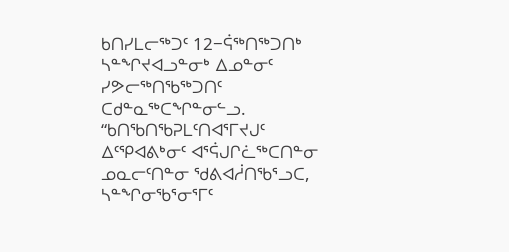ᑲᑎᓯᒪᓕᖅᑐᑦ 12−ᕌᖅᑎᖅᑐᑎᒃ ᓴᓐᖏᔪᐊᓗᓐᓂᒃ ᐃᓄᓐᓂᑦ ᓯᕗᓕᖅᑎᖃᖅᑐᑎᑦ ᑕᑯᓐᓇᖅᑕᖏᓐᓂᓪᓗ.
“ᑲᑎᖃᑎᖃᕈᒪᑦᑎᐊᕐᒥᔪᒍᑦ ᐃᑦᕿᐊᕕᒃᓂᑦ ᐊᕐᕌᒍᒋᓛᖅᑕᑎᓐᓂ ᓄᓇᓕᑦᑎᓐᓂ ᖁᕕᐊᓲᑎᖃᕐᓗᑕ, ᓴᓐᖏᓂᖃᕐᓂᕐᒥᑦ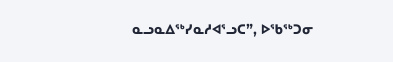ᓇᓗᓇᐃᖅᓯᓇᓱᐊᕐᓗᑕ”, ᐅᖃᖅᑐᓂ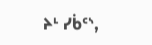ᔨᒻ ᓯᑳᑦᔅ,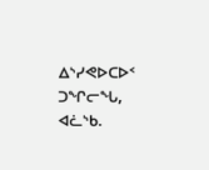ᐃᔅᓯᕙᐅᑕᐅᑉ ᑐᖏᓕᖓ, ᐊᓛᔅᑲ.